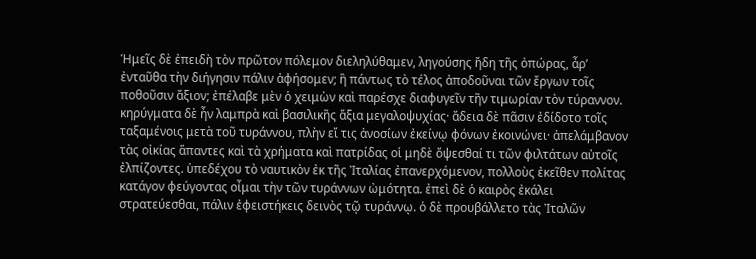Ἡμεῖς δὲ ἐπειδὴ τὸν πρῶτον πόλεμον διεληλύθαμεν, ληγούσης ἤδη τῆς ὀπώρας, ἆρ’ ἐνταῦθα τὴν διήγησιν πάλιν ἀφήσομεν; ἢ πάντως τὸ τέλος ἀποδοῦναι τῶν ἔργων τοῖς ποθοῦσιν ἄξιον; ἐπέλαβε μὲν ὁ χειμὼν καὶ παρέσχε διαφυγεῖν τῆν τιμωρίαν τὸν τύραννον. κηρύγματα δὲ ἦν λαμπρὰ καὶ βασιλικῆς ἄξια μεγαλοψυχίας· ἄδεια δὲ πᾶσιν ἐδίδοτο τοῖς ταξαμένοις μετὰ τοῦ τυράννου, πλὴν εἴ τις ἀνοσίων ἐκείνῳ φόνων ἐκοινώνει· ἀπελάμβανον τὰς οἰκίας ἅπαντες καὶ τὰ χρήματα καὶ πατρίδας οἱ μηδὲ ὄψεσθαί τι τῶν φιλτάτων αὐτοῖς ἐλπίζοντες. ὑπεδέχου τὸ ναυτικὸν ἐκ τῆς Ἰταλίας ἐπανερχόμενον, πολλοὺς ἐκεῖθεν πολίτας κατάγον φεύγοντας οἶμαι τὴν τῶν τυράννων ὠμότητα. ἐπεὶ δὲ ὁ καιρὸς ἐκάλει στρατεύεσθαι, πάλιν ἐφειστήκεις δεινὸς τῷ τυράννῳ. ὁ δὲ προυβάλλετο τὰς Ἰταλῶν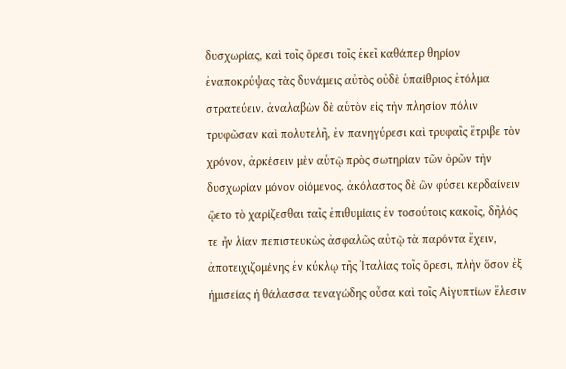δυσχωρίας, καὶ τοῖς ὄρεσι τοῖς ἐκεῖ καθάπερ θηρίον ἐναποκρύψας τὰς δυνάμεις αὐτὸς οὐδὲ ὑπαίθριος ἐτόλμα στρατεύειν. ἀναλαβὼν δὲ αὑτὸν εἰς τὴν πλησίον πόλιν τρυφῶσαν καὶ πολυτελῆ, ἐν πανηγύρεσι καὶ τρυφαῖς ἔτριβε τὸν χρόνον, ἀρκέσειν μὲν αὑτῷ πρὸς σωτηρίαν τῶν ὀρῶν τὴν δυσχωρίαν μόνον οἰόμενος. ἀκόλαστος δὲ ὢν φύσει κερδαίνειν ᾤετο τὸ χαρίζεσθαι ταῖς ἐπιθυμίαις ἐν τοσούτοις κακοῖς, δῆλός τε ἦν λίαν πεπιστευκὼς ἀσφαλῶς αὐτῷ τὰ παρόντα ἔχειν, ἀποτειχιζομένης ἐν κύκλῳ τῆς Ἰταλίας τοῖς ὄρεσι, πλὴν ὅσον ἐξ ἡμισείας ἡ θάλασσα τεναγώδης οὖσα καὶ τοῖς Αἰγυπτίων ἕλεσιν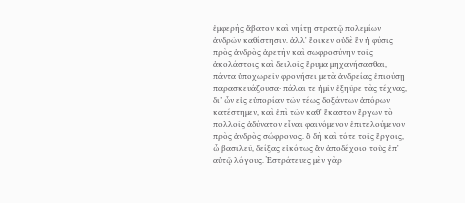ἐμφερὴς ἄβατον καὶ νηίτῃ στρατῷ πολεμίων ἀνδρῶν καθίστησιν. ἀλλʼ ἔοικεν οὐδὲ ἓν ἡ φύσις πρὸς ἀνδρὸς ἀρετὴν καὶ σωφροσύνην τοῖς ἀκολάστοις καὶ δειλοῖς ἔρυμα μηχανήσασθαι, πάντα ὑποχωρεῖν φρονήσει μετὰ ἀνδρείας ἐπιούσῃ παρασκευάζουσα· πάλαι τε ἡμῖν ἐξηῦρε τὰς τέχνας, δι’ ὧν εἰς εὐπορίαν τῶν τέως δοξάντων ἀπόρων κατέστημεν, καὶ ἐπὶ τῶν καθʼ ἕκαστον ἔργων τὸ πολλοῖς ἀδύνατον εἶναι φαινόμενον ἐπιτελούμενον πρὸς ἀνδρὸς σώφρονος. ὃ δὴ καὶ τότε τοῖς ἔργοις, ὦ βασιλεῦ, δείξας εἰκότως ἂν ἀποδέχοιο τοὺς ἐπʼ αὐτῷ λόγους. Ἐστράτευες μὲν γὰρ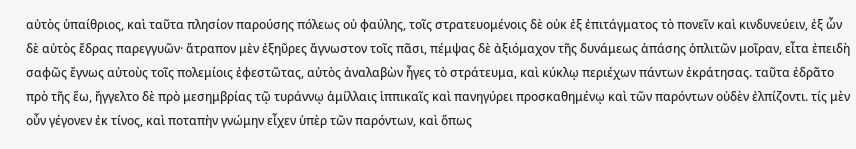αὐτὸς ὑπαίθριος, καὶ ταῦτα πλησίον παρούσης πόλεως οὐ φαύλης, τοῖς στρατευομένοις δὲ οὐκ ἐξ ἐπιτάγματος τὸ πονεῖν καὶ κινδυνεύειν, ἐξ ὧν δὲ αὐτὸς ἔδρας παρεγγυῶν· ἄτραπον μὲν ἐξηῦρες ἄγνωστον τοῖς πᾶσι, πέμψας δὲ ἀξιόμαχον τῆς δυνάμεως ἁπάσης ὁπλιτῶν μοῖραν, εἶτα ἐπειδὴ σαφῶς ἔγνως αὐτοὺς τοῖς πολεμίοις ἐφεστῶτας, αὐτὸς ἀναλαβὼν ἦγες τὸ στράτευμα, καὶ κύκλῳ περιέχων πάντων ἐκράτησας. ταῦτα ἐδρᾶτο πρὸ τῆς ἕω, ἤγγελτο δὲ πρὸ μεσημβρίας τῷ τυράννῳ ἁμίλλαις ἱππικαῖς καὶ πανηγύρει προσκαθημένῳ καὶ τῶν παρόντων οὐδὲν ἐλπίζοντι. τίς μὲν οὖν γέγονεν ἐκ τίνος, καὶ ποταπὴν γνώμην εἶχεν ὑπὲρ τῶν παρόντων, καὶ ὅπως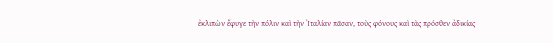ἐκλιπὼν ἔφυγε τὴν πόλιν καὶ τὴν Ἰταλίαν πᾶσαν, τοὺς φόνους καὶ τὰς πρόσθεν ἀδικίας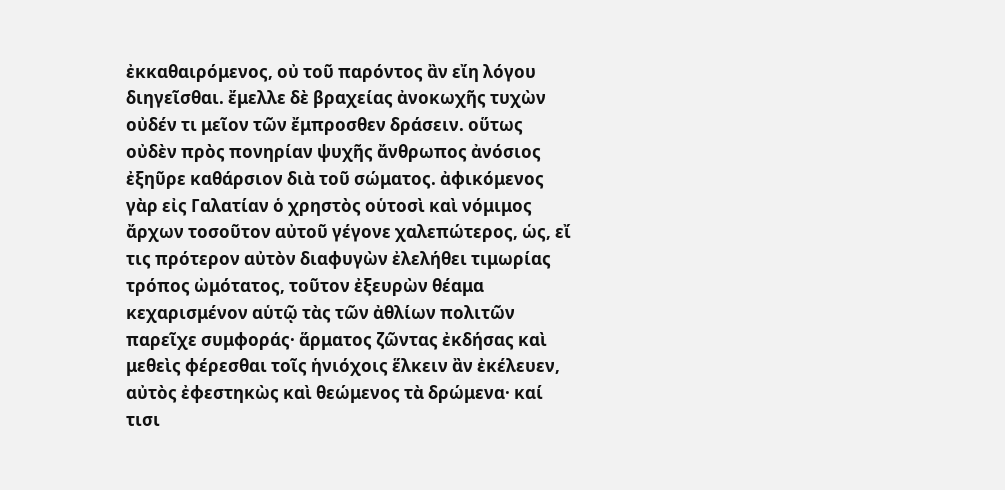ἐκκαθαιρόμενος, οὐ τοῦ παρόντος ἂν εἴη λόγου διηγεῖσθαι. ἔμελλε δὲ βραχείας ἀνοκωχῆς τυχὼν οὐδέν τι μεῖον τῶν ἔμπροσθεν δράσειν. οὕτως οὐδὲν πρὸς πονηρίαν ψυχῆς ἄνθρωπος ἀνόσιος ἐξηῦρε καθάρσιον διὰ τοῦ σώματος. ἀφικόμενος γὰρ εἰς Γαλατίαν ὁ χρηστὸς οὑτοσὶ καὶ νόμιμος ἄρχων τοσοῦτον αὐτοῦ γέγονε χαλεπώτερος, ὡς, εἴ τις πρότερον αὐτὸν διαφυγὼν ἐλελήθει τιμωρίας τρόπος ὠμότατος, τοῦτον ἐξευρὼν θέαμα κεχαρισμένον αὑτῷ τὰς τῶν ἀθλίων πολιτῶν παρεῖχε συμφοράς· ἅρματος ζῶντας ἐκδήσας καὶ μεθεὶς φέρεσθαι τοῖς ἡνιόχοις ἕλκειν ἂν ἐκέλευεν, αὐτὸς ἐφεστηκὼς καὶ θεώμενος τὰ δρώμενα· καί τισι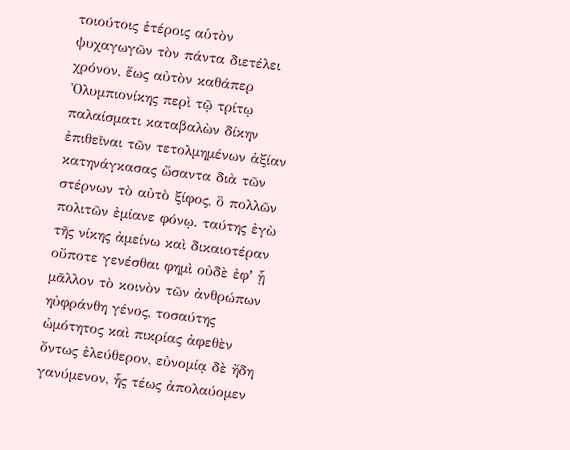τοιούτοις ἑτέροις αὑτὸν ψυχαγωγῶν τὸν πάντα διετέλει χρόνον, ἕως αὐτὸν καθάπερ Ὀλυμπιονίκης περὶ τῷ τρίτῳ παλαίσματι καταβαλὼν δίκην ἐπιθεῖναι τῶν τετολμημένων ἀξίαν κατηνάγκασας ὤσαντα διὰ τῶν στέρνων τὸ αὐτὸ ξίφος, ὃ πολλῶν πολιτῶν ἐμίανε φόνῳ. ταύτης ἐγὼ τῆς νίκης ἀμείνω καὶ δικαιοτέραν οὔποτε γενέσθαι φημὶ οὐδὲ ἐφʼ ᾗ μᾶλλον τὸ κοινὸν τῶν ἀνθρώπων ηὐφράνθη γένος, τοσαύτης ὠμότητος καὶ πικρίας ἀφεθὲν ὄντως ἐλεύθερον, εὐνομίᾳ δὲ ἤδη γανύμενον, ἧς τέως ἀπολαύομεν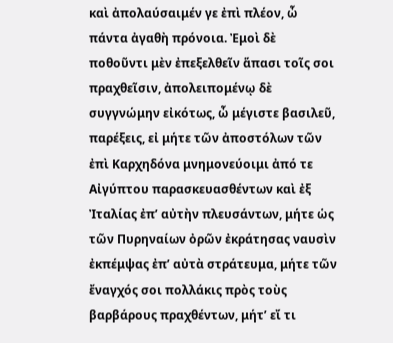καὶ ἀπολαύσαιμέν γε ἐπὶ πλέον, ὦ πάντα ἀγαθὴ πρόνοια. Ἐμοὶ δὲ ποθοῦντι μὲν ἐπεξελθεῖν ἅπασι τοῖς σοι πραχθεῖσιν, ἀπολειπομένῳ δὲ συγγνώμην εἰκότως, ὦ μέγιστε βασιλεῦ, παρέξεις, εἰ μήτε τῶν ἀποστόλων τῶν ἐπὶ Καρχηδόνα μνημονεύοιμι ἀπό τε Αἰγύπτου παρασκευασθέντων καὶ ἐξ Ἰταλίας ἐπʼ αὐτὴν πλευσάντων, μήτε ὡς τῶν Πυρηναίων ὀρῶν ἐκράτησας ναυσὶν ἐκπέμψας ἐπʼ αὐτὰ στράτευμα, μήτε τῶν ἔναγχός σοι πολλάκις πρὸς τοὺς βαρβάρους πραχθέντων, μήτʼ εἴ τι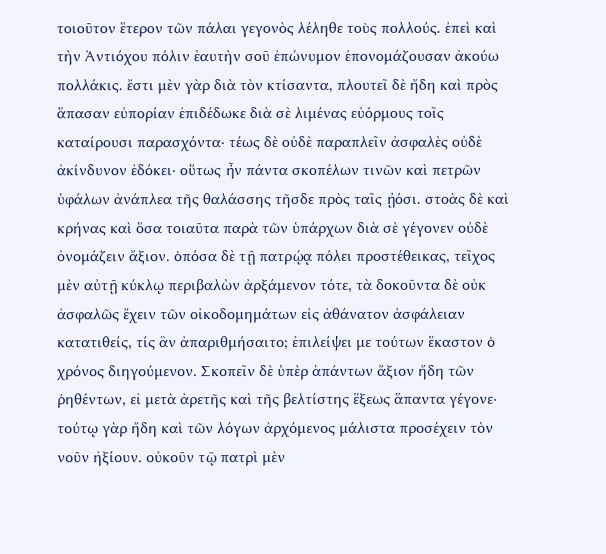τοιοῦτον ἕτερον τῶν πάλαι γεγονὸς λέληθε τοὺς πολλούς. ἐπεὶ καὶ τὴν Ἀντιόχου πόλιν ἑαυτὴν σοῦ ἐπώνυμον ἐπονομάζουσαν ἀκούω πολλάκις. ἔστι μὲν γὰρ διὰ τὸν κτίσαντα, πλουτεῖ δὲ ἤδη καὶ πρὸς ἅπασαν εὐπορίαν ἐπιδέδωκε διὰ σὲ λιμένας εὐόρμους τοῖς καταίρουσι παρασχόντα· τέως δὲ οὐδὲ παραπλεῖν ἀσφαλὲς οὐδὲ ἀκίνδυνον ἐδόκει· οὕτως ἦν πάντα σκοπέλων τινῶν καὶ πετρῶν ὑφάλων ἀνάπλεα τῆς θαλάσσης τῆσδε πρὸς ταῖς ᾐόσι. στοὰς δὲ καὶ κρήνας καὶ ὅσα τοιαῦτα παρὰ τῶν ὑπάρχων διὰ σὲ γέγονεν οὐδὲ ὀνομάζειν ἄξιον. ὁπόσα δὲ τῇ πατρῴᾳ πόλει προστέθεικας, τεῖχος μὲν αὐτῇ κύκλῳ περιβαλὼν ἀρξάμενον τότε, τὰ δοκοῦντα δὲ οὐκ ἀσφαλῶς ἔχειν τῶν οἰκοδομημάτων εἰς ἀθάνατον ἀσφάλειαν κατατιθείς, τίς ἂν ἀπαριθμήσαιτο; ἐπιλείψει με τούτων ἕκαστον ὁ χρόνος διηγούμενον. Σκοπεῖν δὲ ὑπὲρ ἁπάντων ἄξιον ἤδη τῶν ῥηθέντων, εἰ μετὰ ἀρετῆς καὶ τῆς βελτίστης ἕξεως ἅπαντα γέγονε· τούτῳ γὰρ ἤδη καὶ τῶν λόγων ἀρχόμενος μάλιστα προσέχειν τὸν νοῦν ἠξίουν. οὐκοῦν τῷ πατρὶ μὲν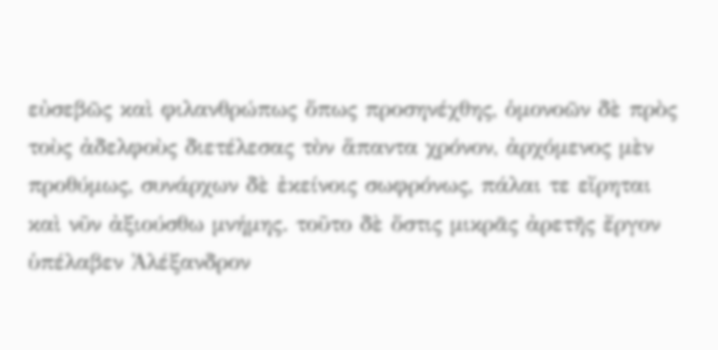εὐσεβῶς καὶ φιλανθρώπως ὅπως προσηνέχθης, ὁμονοῶν δὲ πρὸς τοὺς ἀδελφοὺς διετέλεσας τὸν ἅπαντα χρόνον, ἀρχόμενος μὲν προθύμως, συνάρχων δὲ ἐκείνοις σωφρόνως, πάλαι τε εἴρηται καὶ νῦν ἀξιούσθω μνήμης. τοῦτο δὲ ὅστις μικρᾶς ἀρετῆς ἔργον ὑπέλαβεν Ἀλέξανδρον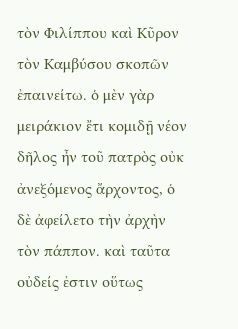τὸν Φιλίππου καὶ Κῦρον τὸν Καμβύσου σκοπῶν ἐπαινείτω. ὁ μὲν γὰρ μειράκιον ἔτι κομιδῇ νέον δῆλος ἦν τοῦ πατρὸς οὐκ ἀνεξόμενος ἄρχοντος, ὁ δὲ ἀφείλετο τὴν ἀρχὴν τὸν πάππον. καὶ ταῦτα οὐδείς ἐστιν οὕτως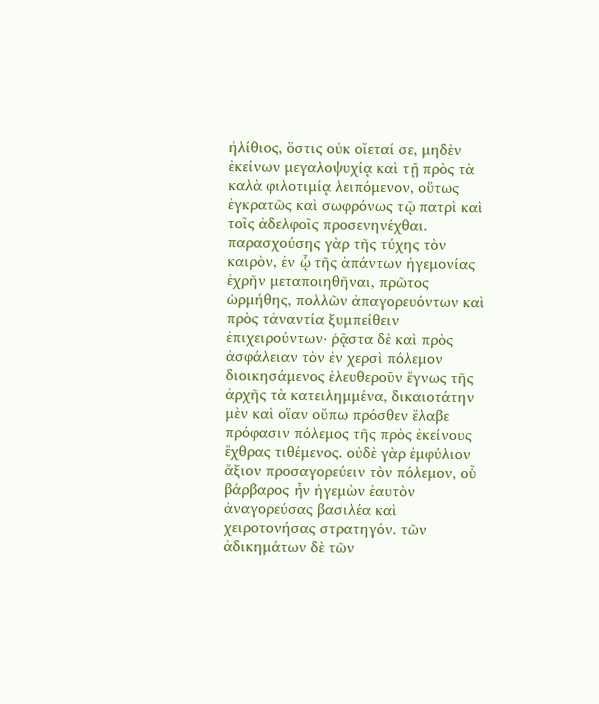ἠλίθιος, ὅστις οὐκ οἴεταί σε, μηδὲν ἐκείνων μεγαλοψυχίᾳ καὶ τῇ πρὸς τὰ καλὰ φιλοτιμίᾳ λειπόμενον, οὕτως ἐγκρατῶς καὶ σωφρόνως τῷ πατρὶ καὶ τοῖς ἀδελφοῖς προσενηνέχθαι. παρασχούσης γὰρ τῆς τύχης τὸν καιρὸν, ἐν ᾧ τῆς ἁπάντων ἡγεμονίας ἐχρῆν μεταποιηθῆναι, πρῶτος ὡρμήθης, πολλῶν ἀπαγορευόντων καὶ πρὸς τἀναντία ξυμπείθειν ἐπιχειρούντων· ῥᾷστα δὲ καὶ πρὸς ἀσφάλειαν τὸν ἐν χερσὶ πόλεμον διοικησάμενος ἐλευθεροῦν ἔγνως τῆς ἀρχῆς τὰ κατειλημμένα, δικαιοτάτην μὲν καὶ οἵαν οὔπω πρόσθεν ἔλαβε πρόφασιν πόλεμος τῆς πρὸς ἐκείνους ἔχθρας τιθέμενος. οὐδὲ γὰρ ἐμφύλιον ἄξιον προσαγορεύειν τὸν πόλεμον, οὗ βάρβαρος ἦν ἡγεμὼν ἑαυτὸν ἀναγορεύσας βασιλέα καὶ χειροτονήσας στρατηγόν. τῶν ἀδικημάτων δὲ τῶν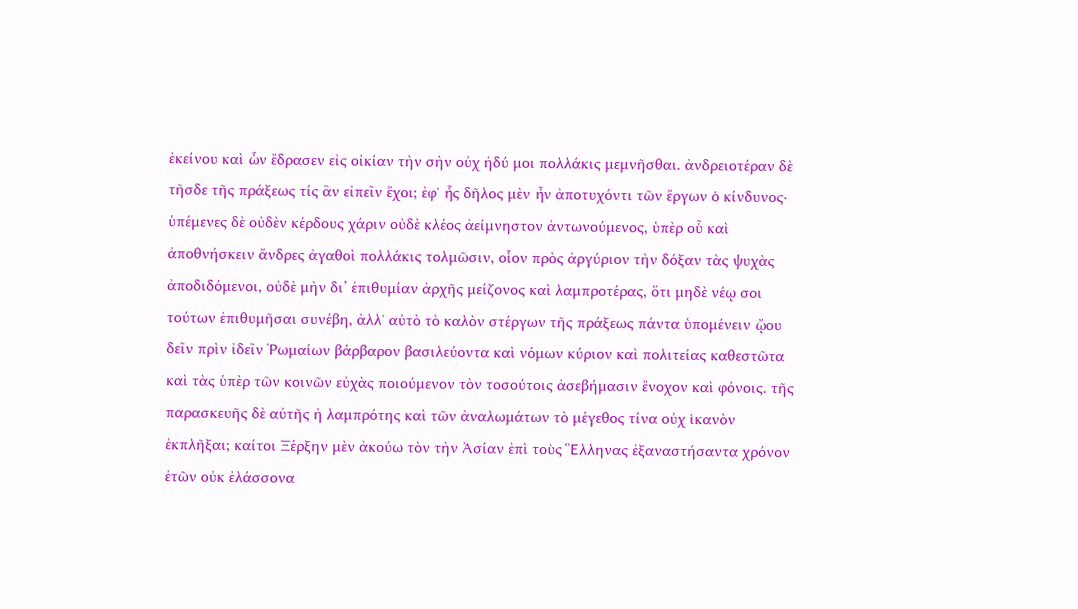ἐκείνου καὶ ὧν ἔδρασεν εἰς οἰκίαν τὴν σὴν οὐχ ἡδύ μοι πολλάκις μεμνῆσθαι. ἀνδρειοτέραν δὲ τῆσδε τῆς πράξεως τίς ἂν εἰπεῖν ἔχοι; ἐφʼ ἧς δῆλος μὲν ἦν ἀποτυχόντι τῶν ἔργων ὁ κίνδυνος· ὑπέμενες δὲ οὐδὲν κέρδους χάριν οὐδὲ κλέος ἀείμνηστον ἀντωνούμενος, ὑπὲρ οὗ καὶ ἀποθνήσκειν ἄνδρες ἀγαθοὶ πολλάκις τολμῶσιν, οἷον πρὸς ἀργύριον τὴν δόξαν τὰς ψυχὰς ἀποδιδόμενοι, οὐδὲ μὴν δι’ ἐπιθυμίαν ἀρχῆς μείζονος καὶ λαμπροτέρας, ὅτι μηδὲ νέῳ σοι τούτων ἐπιθυμῆσαι συνέβη, ἀλλʼ αὐτὸ τὸ καλὸν στέργων τῆς πράξεως πάντα ὑπομένειν ᾤου δεῖν πρὶν ἰδεῖν Ῥωμαίων βάρβαρον βασιλεύοντα καὶ νόμων κύριον καὶ πολιτείας καθεστῶτα καὶ τὰς ὑπὲρ τῶν κοινῶν εὐχὰς ποιούμενον τὸν τοσούτοις ἀσεβήμασιν ἔνοχον καὶ φόνοις. τῆς παρασκευῆς δὲ αὐτῆς ἡ λαμπρότης καὶ τῶν ἀναλωμάτων τὸ μέγεθος τίνα οὐχ ἱκανὸν ἐκπλῆξαι; καίτοι Ξέρξην μὲν ἀκούω τὸν τὴν Ἀσίαν ἐπὶ τοὺς Ἕλληνας ἐξαναστήσαντα χρόνον ἐτῶν οὐκ ἐλάσσονα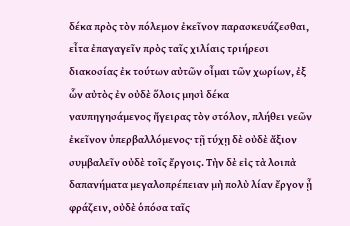δέκα πρὸς τὸν πόλεμον ἐκεῖνον παρασκευάζεσθαι, εἶτα ἐπαγαγεῖν πρὸς ταῖς χιλίαις τριήρεσι διακοσίας ἐκ τούτων αὐτῶν οἶμαι τῶν χωρίων, ἐξ ὧν αὐτὸς ἐν οὐδὲ ὅλοις μησὶ δέκα ναυπηγησάμενος ἤγειρας τὸν στόλον, πλήθει νεῶν ἐκεῖνον ὑπερβαλλόμενος· τῇ τύχῃ δὲ οὐδὲ ἄξιον συμβαλεῖν οὐδὲ τοῖς ἔργοις. Τὴν δὲ εἰς τὰ λοιπὰ δαπανήματα μεγαλοπρέπειαν μὴ πολὺ λίαν ἔργον ᾖ φράζειν, οὐδὲ ὁπόσα ταῖς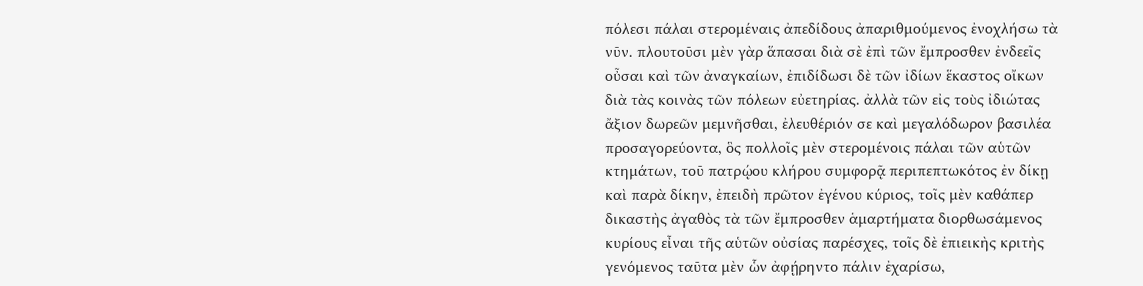πόλεσι πάλαι στερομέναις ἀπεδίδους ἀπαριθμούμενος ἐνοχλήσω τὰ νῦν. πλουτοῦσι μὲν γὰρ ἅπασαι διὰ σὲ ἐπὶ τῶν ἔμπροσθεν ἐνδεεῖς οὖσαι καὶ τῶν ἀναγκαίων, ἐπιδίδωσι δὲ τῶν ἰδίων ἕκαστος οἴκων διὰ τὰς κοινὰς τῶν πόλεων εὐετηρίας. ἀλλὰ τῶν εἰς τοὺς ἰδιώτας ἄξιον δωρεῶν μεμνῆσθαι, ἐλευθέριόν σε καὶ μεγαλόδωρον βασιλέα προσαγορεύοντα, ὃς πολλοῖς μὲν στερομένοις πάλαι τῶν αὑτῶν κτημάτων, τοῦ πατρῴου κλήρου συμφορᾷ περιπεπτωκότος ἐν δίκῃ καὶ παρὰ δίκην, ἐπειδὴ πρῶτον ἐγένου κύριος, τοῖς μὲν καθάπερ δικαστὴς ἀγαθὸς τὰ τῶν ἔμπροσθεν ἁμαρτήματα διορθωσάμενος κυρίους εἶναι τῆς αὑτῶν οὐσίας παρέσχες, τοῖς δὲ ἐπιεικὴς κριτὴς γενόμενος ταῦτα μὲν ὧν ἀφῄρηντο πάλιν ἐχαρίσω,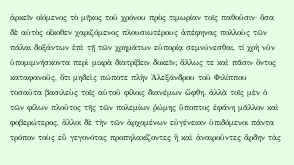ἀρκεῖν οἰόμενος τὸ μῆκος τοῦ χρόνου πρὸς τιμωρίαν τοῖς παθοῦσιν· ὅσα δὲ αὐτὸς οἴκοθεν χαριζόμενος πλουσιωτέρους ἀπέφηνας πολλοὺς τῶν πάλαι δοξάντων ἐπὶ τῇ τῶν χρημάτων εὐπορίᾳ σεμνύνεσθαι, τί χρὴ νῦν ὑπομιμνήσκοντα περὶ μικρὰ διατρίβειν δοκεῖν; ἄλλως τε καὶ πᾶσιν ὄντος καταφανοῦς, ὅτι μηδεὶς πώποτε πλὴν Ἀλεξάνδρου τοῦ Φιλίππου τοσαῦτα βασιλεὺς τοῖς αὑτοῦ φίλοις διανέμων ὤφθη. ἀλλὰ τοῖς μὲν ὁ τῶν φίλων πλοῦτος τῆς τῶν πολεμίων ῥώμης ὕποπτος ἐφάνη μᾶλλον καὶ φοβερώτερος, ἄλλοι δὲ τὴν τῶν ἀρχομένων εὐγένειαν ὑπιδόμενοι πάντα τρόπον τοὺς εὖ γεγονότας προπηλακίζοντες ἢ καὶ ἀναιροῦντες ἄρδην τὰς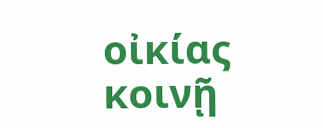οἰκίας κοινῇ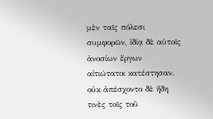μὲν ταῖς πόλεσι συμφορῶν, ἰδίᾳ δὲ αὑτοῖς ἀνοσίων ἔργων αἰτιώτατοι κατέστησαν. οὐκ ἀπέσχοντο δὲ ἤδη τινὲς τοῖς τοῦ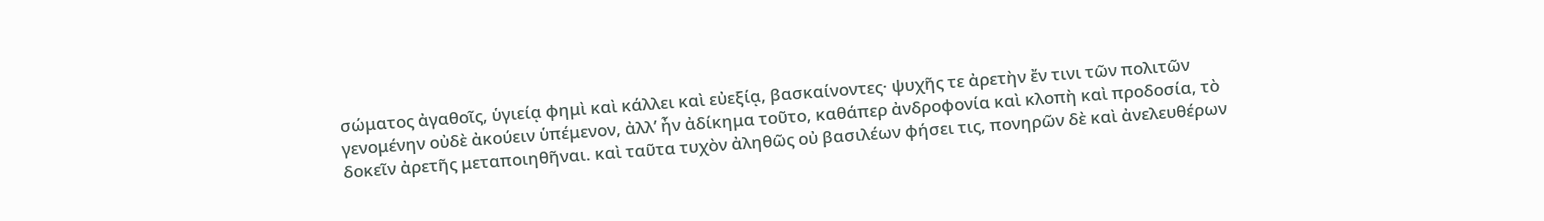σώματος ἀγαθοῖς, ὑγιείᾳ φημὶ καὶ κάλλει καὶ εὐεξίᾳ, βασκαίνοντες· ψυχῆς τε ἀρετὴν ἔν τινι τῶν πολιτῶν γενομένην οὐδὲ ἀκούειν ὑπέμενον, ἀλλʼ ἦν ἀδίκημα τοῦτο, καθάπερ ἀνδροφονία καὶ κλοπὴ καὶ προδοσία, τὸ δοκεῖν ἀρετῆς μεταποιηθῆναι. καὶ ταῦτα τυχὸν ἀληθῶς οὐ βασιλέων φήσει τις, πονηρῶν δὲ καὶ ἀνελευθέρων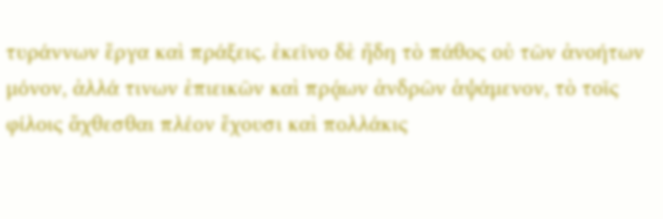τυράννων ἔργα καὶ πράξεις. ἐκεῖνο δὲ ἤδη τὸ πάθος οὐ τῶν ἀνοήτων μόνον, ἀλλά τινων ἐπιεικῶν καὶ πρᾴων ἀνδρῶν ἁψάμενον, τὸ τοῖς φίλοις ἄχθεσθαι πλέον ἔχουσι καὶ πολλάκις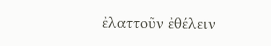ἐλαττοῦν ἐθέλειν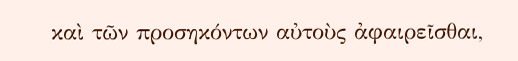καὶ τῶν προσηκόντων αὐτοὺς ἀφαιρεῖσθαι,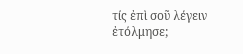τίς ἐπὶ σοῦ λέγειν ἐτόλμησε;